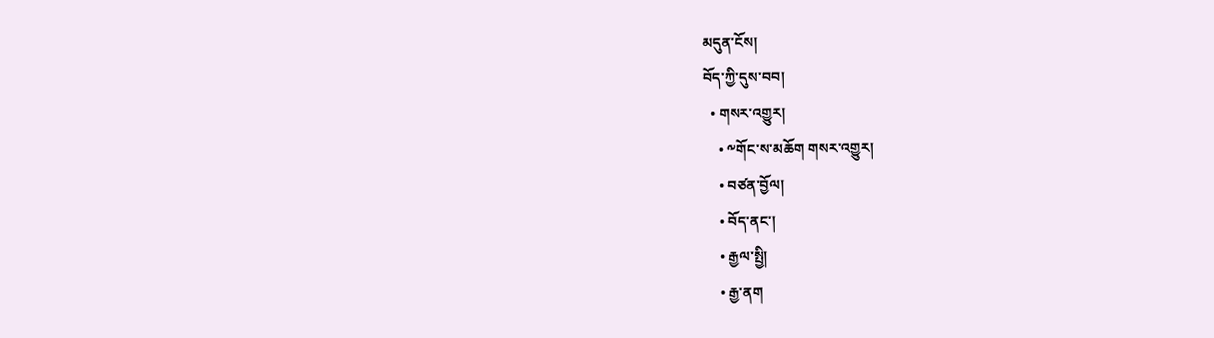མདུན་ངོས།
བོད་ཀྱི་དུས་བབ།
  • གསར་འགྱུར།
    • ༸གོང་ས་མཆོག གསར་འགྱུར།
    • བཙན་བྱོལ།
    • བོད་ནང་།
    • རྒྱལ་སྤྱི།
    • རྒྱ་ནག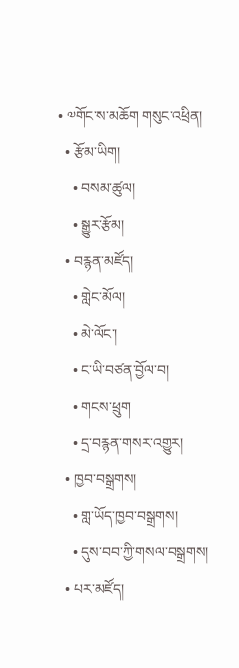• ༧གོང་ས་མཆོག གསུང་འཕྲིན།
  • རྩོམ་ཡིག།
    • བསམ་ཚུལ།
    • སྒྱུར་རྩོམ།
  • བརྙན་མཛོད།
    • གླེང་མོལ།
    • མེ་ལོང་།
    • ང་ཡི་བཙན་བྱོལ་བ།
    • གངས་ཕྲུག
    • དྲ་བརྙན་གསར་འགྱུར།
  • ཁྱབ་བསྒྲགས།
    • གླ་ཡོད་ཁྱབ་བསྒྲགས།
    • དུས་བབ་ཀྱི་གསལ་བསྒྲགས།
  • པར་མཛོད།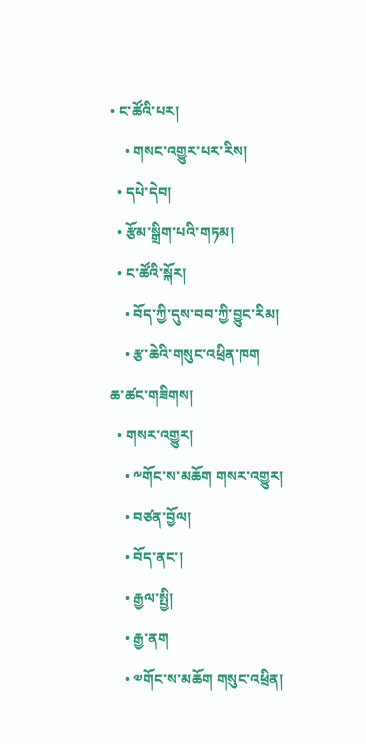• ང་ཚོའི་པར།
    • གསང་འགྱུར་པར་རིས།
  • དཔེ་དེབ།
  • རྩོམ་སྒྲིག་པའི་གཏམ།
  • ང་ཚོའི་སྐོར།
    • བོད་ཀྱི་དུས་བབ་ཀྱི་བྱུང་རིམ།
    • རྩ་ཆེའི་གསུང་འཕྲིན་ཁག
ཆ་ཚང་གཟིགས།
  • གསར་འགྱུར།
    • ༸གོང་ས་མཆོག གསར་འགྱུར།
    • བཙན་བྱོལ།
    • བོད་ནང་།
    • རྒྱལ་སྤྱི།
    • རྒྱ་ནག
    • ༧གོང་ས་མཆོག གསུང་འཕྲིན།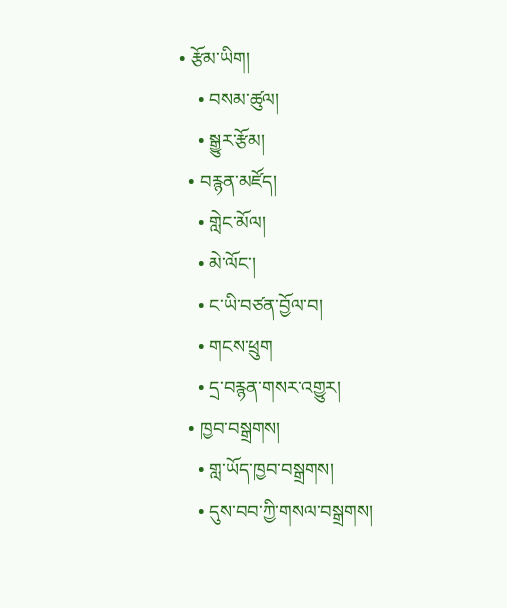• རྩོམ་ཡིག།
    • བསམ་ཚུལ།
    • སྒྱུར་རྩོམ།
  • བརྙན་མཛོད།
    • གླེང་མོལ།
    • མེ་ལོང་།
    • ང་ཡི་བཙན་བྱོལ་བ།
    • གངས་ཕྲུག
    • དྲ་བརྙན་གསར་འགྱུར།
  • ཁྱབ་བསྒྲགས།
    • གླ་ཡོད་ཁྱབ་བསྒྲགས།
    • དུས་བབ་ཀྱི་གསལ་བསྒྲགས།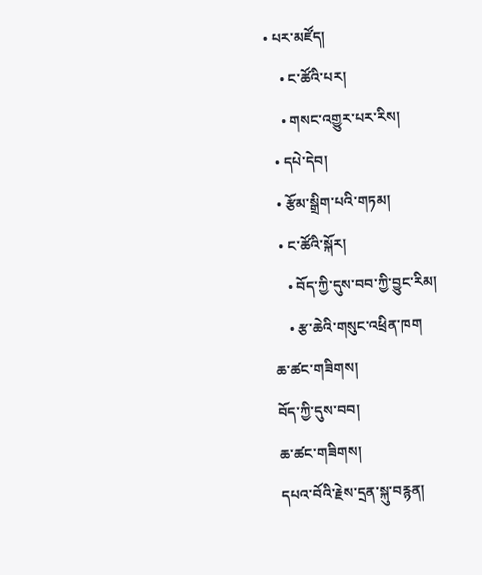• པར་མཛོད།
    • ང་ཚོའི་པར།
    • གསང་འགྱུར་པར་རིས།
  • དཔེ་དེབ།
  • རྩོམ་སྒྲིག་པའི་གཏམ།
  • ང་ཚོའི་སྐོར།
    • བོད་ཀྱི་དུས་བབ་ཀྱི་བྱུང་རིམ།
    • རྩ་ཆེའི་གསུང་འཕྲིན་ཁག
ཆ་ཚང་གཟིགས།
བོད་ཀྱི་དུས་བབ།
ཆ་ཚང་གཟིགས།
དཔའ་བོའི་རྗེས་དྲན་སྐུ་བརྙན།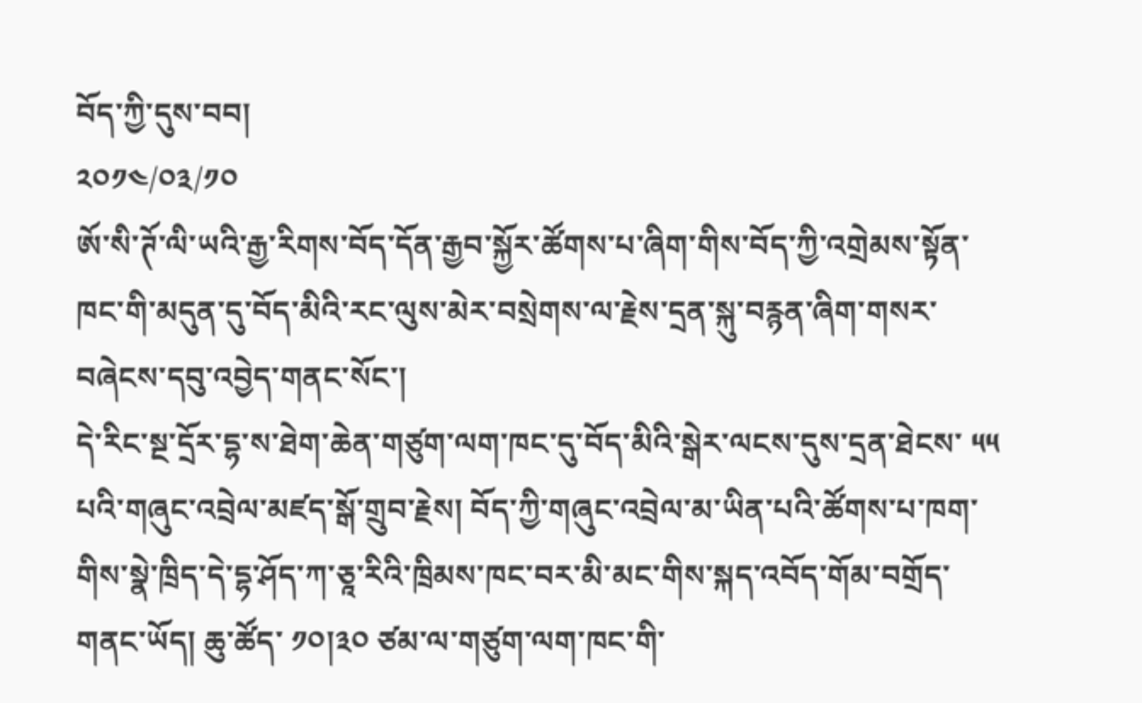བོད་ཀྱི་དུས་བབ།
༢༠༡༤/༠༣/༡༠
ཨོ་སི་ཊོ་ལི་ཡའི་རྒྱ་རིགས་བོད་དོན་རྒྱབ་སྐྱོར་ཚོགས་པ་ཞིག་གིས་བོད་ཀྱི་འགྲེམས་སྟོན་ཁང་གི་མདུན་དུ་བོད་མིའི་རང་ལུས་མེར་བསྲེགས་ལ་རྗེས་དྲན་སྐུ་བརྙན་ཞིག་གསར་བཞེངས་དབུ་འབྱེད་གནང་སོང་།
དེ་རིང་སྔ་དྲོར་དྷ་ས་ཐེག་ཆེན་གཙུག་ལག་ཁང་དུ་བོད་མིའི་སྒེར་ལངས་དུས་དྲན་ཐེངས་ ༥༥ པའི་གཞུང་འབྲེལ་མཛད་སྒོ་གྲུབ་རྗེས། བོད་ཀྱི་གཞུང་འབྲེལ་མ་ཡིན་པའི་ཚོགས་པ་ཁག་གིས་སྣེ་ཁྲིད་དེ་དྷ་ཤོད་ཀ་ཅཱ་རིའི་ཁྲིམས་ཁང་བར་མི་མང་གིས་སྐད་འབོད་གོམ་བགྲོད་གནང་ཡོད། ཆུ་ཚོད་ ༡༠།༣༠ ཙམ་ལ་གཙུག་ལག་ཁང་གི་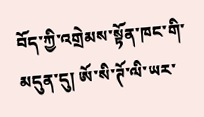བོད་ཀྱི་འགྲེམས་སྟོན་ཁང་གི་མདུན་དུ། ཨོ་སི་ཊོ་ལི་ཡར་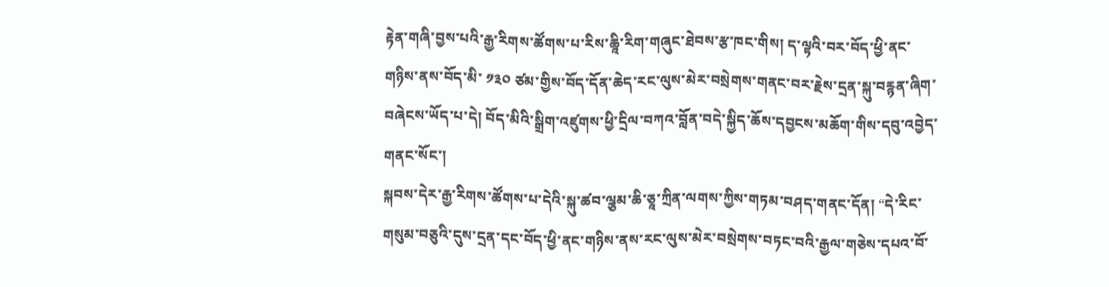རྟེན་གཞི་བྱས་པའི་རྒྱ་རིགས་ཚོགས་པ་རིས་ཆཱི་རིག་གཞུང་ཐེབས་རྩ་ཁང་གིས། ད་ལྟའི་བར་བོད་ཕྱི་ནང་གཉིས་ནས་བོད་མི་ ༡༣༠ ཙམ་གྱིས་བོད་དོན་ཆེད་རང་ལུས་མེར་བསྲེགས་གནང་བར་རྗེས་དྲན་སྐུ་བརྙན་ཞིག་བཞེངས་ཡོད་པ་དེ། བོད་མིའི་སྒྲིག་འཛུགས་ཕྱི་དྲིལ་བཀའ་བློན་བདེ་སྐྱིད་ཆོས་དབྱངས་མཆོག་གིས་དབུ་འབྱེད་གནང་སོང་།
སྐབས་དེར་རྒྱ་རིགས་ཚོགས་པ་དེའི་སྐུ་ཚབ་ལྕམ་ཆི་ཅཱ་ཀྲིན་ལགས་ཀྱིས་གཏམ་བཤད་གནང་དོན། “དེ་རིང་གསུམ་བཅུའི་དུས་དྲན་དང་བོད་ཕྱི་ནང་གཉིས་ནས་རང་ལུས་མེར་བསྲེགས་བཏང་བའི་རྒྱལ་གཅེས་དཔའ་བོ་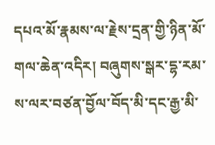དཔའ་མོ་རྣམས་ལ་རྗེས་དྲན་གྱི་ཉིན་མོ་གལ་ཆེན་འདིར། བཞུགས་སྒར་དྷ་རམ་ས་ལར་བཙན་བྱོལ་བོད་མི་དང་རྒྱ་མི་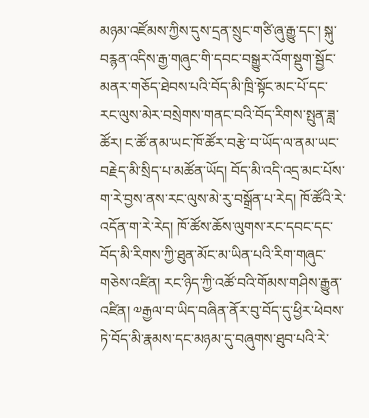མཉམ་འཛོམས་ཀྱིས་དུས་དྲན་སྲུང་གཙི་ཞུ་རྒྱུ་དང་། སྐུ་བརྙན་འདིས་རྒྱ་གཞུང་གི་དབང་བསྒྱུར་འོག་སྡུག་སྦྱོང་མནར་གཅོད་ཐེབས་པའི་བོད་མི་ཁྲི་སྟོང་མང་པོ་དང་རང་ལུས་མེར་བསྲེགས་གནང་བའི་བོད་རིགས་སྤུན་ཟླ་ཚོར། ང་ཚོ་ནམ་ཡང་ཁོ་ཚོར་བརྩེ་བ་ཡོད་ལ་ནམ་ཡང་བརྗེད་མི་སྲིད་པ་མཚོན་ཡོད། བོད་མི་འདི་འདྲ་མང་པོས་ག་རེ་བྱས་ནས་རང་ལུས་མེ་རུ་བསྒྲོན་པ་རེད། ཁོ་ཚོའི་རེ་འདོན་ག་རེ་རེད། ཁོ་ཚོས་ཆོས་ལུགས་རང་དབང་དང་བོད་མི་རིགས་ཀྱི་ཐུན་མོང་མ་ཡིན་པའི་རིག་གཞུང་གཅེས་འཛིན། རང་ཉིད་ཀྱི་འཚོ་བའི་གོམས་གཤིས་རྒྱུན་འཛིན། ༧རྒྱལ་བ་ཡིད་བཞིན་ནོར་བུ་བོད་དུ་ཕྱིར་ཕེབས་ཏེ་བོད་མི་རྣམས་དང་མཉམ་དུ་བཞུགས་ཐུབ་པའི་རེ་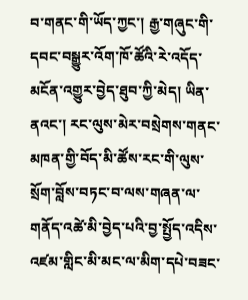བ་གནང་གི་ཡོད་ཀྱང་། རྒྱ་གཞུང་གི་དབང་བསྒྱུར་འོག་ཁོ་ཚོའི་རེ་འདོད་མངོན་འགྱུར་བྱེད་ཐུབ་ཀྱི་མེད། ཡིན་ནའང་། རང་ལུས་མེར་བསྲེགས་གནང་མཁན་གྱི་བོད་མི་ཚོས་རང་གི་ལུས་སྲོག་བློས་བཏང་བ་ལས་གཞན་ལ་གནོད་འཚེ་མི་བྱེད་པའི་བྱ་སྤྱོད་འདིས་འཛམ་གླིང་མི་མང་ལ་མིག་དཔེ་བཟང་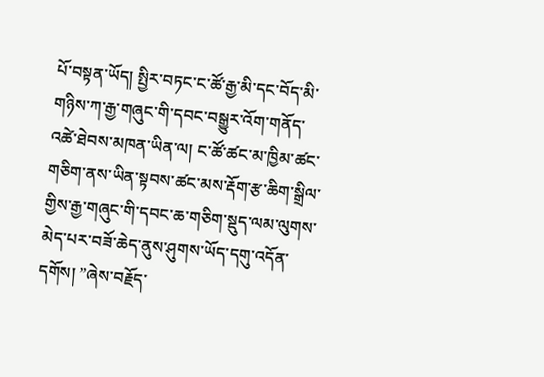པོ་བསྟན་ཡོད། སྤྱིར་བཏང་ང་ཚོ་རྒྱ་མི་དང་བོད་མི་གཉིས་ཀ་རྒྱ་གཞུང་གི་དབང་བསྒྱུར་འོག་གནོད་འཚེ་ཐེབས་མཁན་ཡིན་ལ། ང་ཚོ་ཚང་མ་ཁྱིམ་ཚང་གཅིག་ནས་ཡིན་སྟབས་ཚང་མས་རྡོག་རྩ་ཆིག་སྒྲིལ་གྱིས་རྒྱ་གཞུང་གི་དབང་ཆ་གཅིག་སྡུད་ལམ་ལུགས་མེད་པར་བཟོ་ཆེད་ནུས་ཤུགས་ཡོད་དགུ་འདོན་དགོས། ”ཞེས་བརྗོད་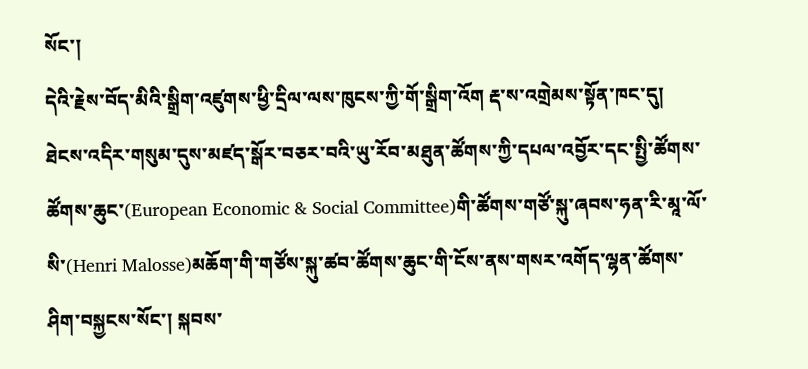སོང་།
དེའི་རྗེས་བོད་མིའི་སྒྲིག་འཛུགས་ཕྱི་དྲིལ་ལས་ཁུངས་ཀྱི་གོ་སྒྲིག་འོག རྡ་ས་འགྲེམས་སྟོན་ཁང་དུ། ཐེངས་འདིར་གསུམ་དུས་མཛད་སྒོར་བཅར་བའི་ཡུ་རོབ་མཐུན་ཚོགས་ཀྱི་དཔལ་འབྱོར་དང་སྤྱི་ཚོགས་ཚོགས་ཆུང་(European Economic & Social Committee)གི་ཚོགས་གཙོ་སྐུ་ཞབས་ཧན་རི་མཱ་ལོ་སི་(Henri Malosse)མཆོག་གི་གཙོས་སྐུ་ཚབ་ཚོགས་ཆུང་གི་ངོས་ནས་གསར་འགོད་ལྷན་ཚོགས་ཤིག་བསྐྱངས་སོང་། སྐབས་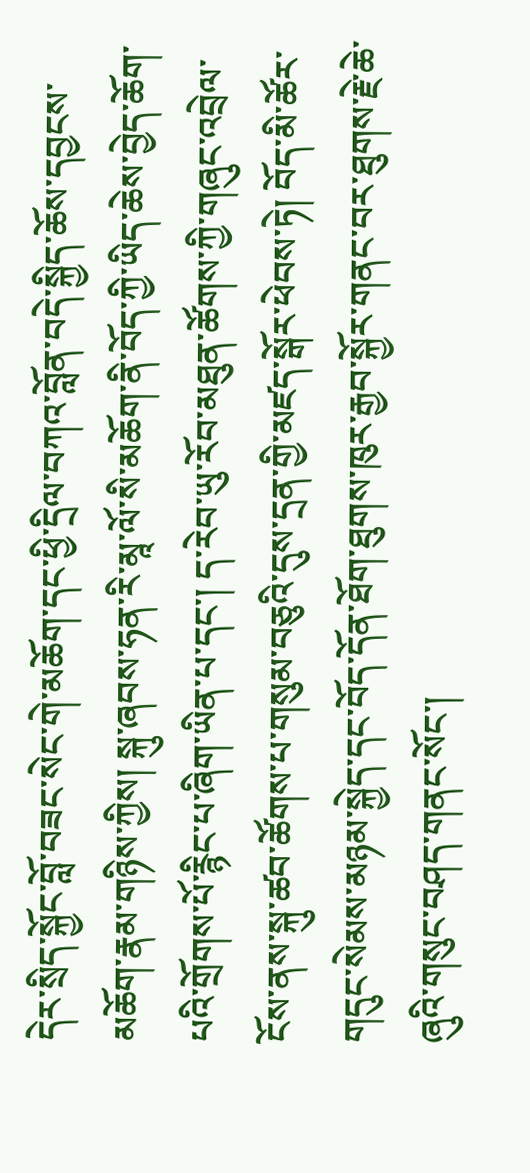དེར་སྲིད་སྐྱོང་བློ་བཟང་སེང་གེ་མཆོག་དང་ཕྱི་དྲིལ་བཀའ་བློན་བདེ་སྐྱིད་ཆོས་དབྱངས་མཆོག་རྣམ་གཉིས་ཀྱིས། སྐུ་ཞབས་ཧན་རི་མཱ་ལོ་སི་མཆོག་ནི་བོད་ཀྱི་ཡིད་ཆེས་བྱེད་ཆོག་པའི་གྲོགས་པོ་རྙིང་པ་ཞིག་ཡིན་པ་དང་། ད་རེབ་ཡུ་རོབ་མཐུན་ཚོགས་ཀྱི་གཞུང་འབྲེལ་ངོས་ནས་སྐུ་ཚབ་ཚོགས་པ་གསུམ་བཅུའི་དུས་དྲན་གྱི་མཛད་སྒོར་ཕེབས་ཏེ། བོད་མི་ཚོར་གདུང་སེམས་མཉམ་སྐྱེད་དང་བོད་དོན་ཐོག་ཐུགས་ཁུར་རྒྱབ་སྐྱོར་གནང་བར་ཐུགས་རྗེ་ཆེ་ཞུའི་གསུང་བཤད་གནང་སོང་།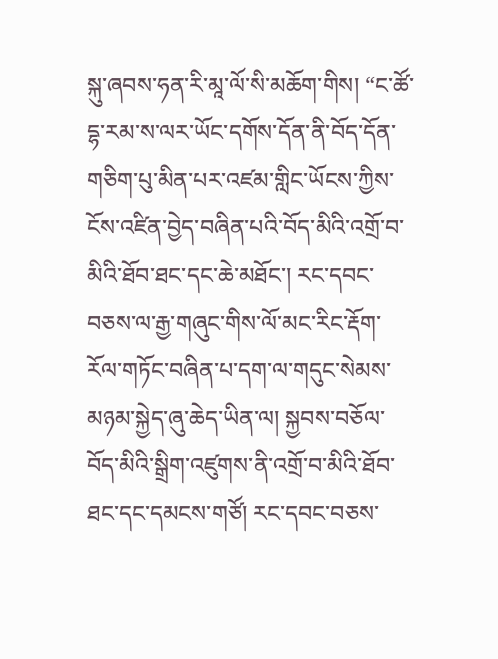སྐུ་ཞབས་ཧན་རི་མཱ་ལོ་སི་མཆོག་གིས། “ང་ཚོ་དྷ་རམ་ས་ལར་ཡོང་དགོས་དོན་ནི་བོད་དོན་གཅིག་པུ་མིན་པར་འཛམ་གླིང་ཡོངས་ཀྱིས་ངོས་འཛིན་བྱེད་བཞིན་པའི་བོད་མིའི་འགྲོ་བ་མིའི་ཐོབ་ཐང་དང་ཆེ་མཐོང་། རང་དབང་བཅས་ལ་རྒྱ་གཞུང་གིས་ལོ་མང་རིང་རྡོག་རོལ་གཏོང་བཞིན་པ་དག་ལ་གདུང་སེམས་མཉམ་སྐྱེད་ཞུ་ཆེད་ཡིན་ལ། སྐྱབས་བཅོལ་བོད་མིའི་སྒྲིག་འཛུགས་ནི་འགྲོ་བ་མིའི་ཐོབ་ཐང་དང་དམངས་གཙོ། རང་དབང་བཅས་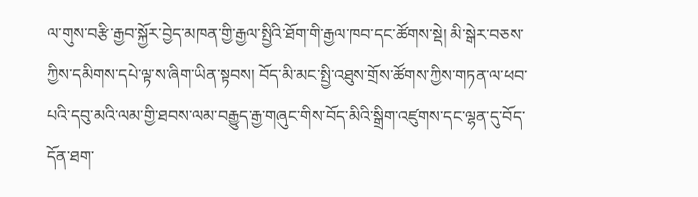ལ་གུས་བརྩི་རྒྱབ་སྐྱོར་བྱེད་མཁན་གྱི་རྒྱལ་སྤྱིའི་ཐོག་གི་རྒྱལ་ཁབ་དང་ཚོགས་སྡེ། མི་སྒེར་བཅས་ཀྱིས་དམིགས་དཔེ་ལྟ་ས་ཞིག་ཡིན་སྟབས། བོད་མི་མང་སྤྱི་འཐུས་གྲོས་ཚོགས་ཀྱིས་གཏན་ལ་ཕབ་པའི་དབུ་མའི་ལམ་གྱི་ཐབས་ལམ་བརྒྱུད་རྒྱ་གཞུང་གིས་བོད་མིའི་སྒྲིག་འཛུགས་དང་ལྷན་དུ་བོད་དོན་ཐག་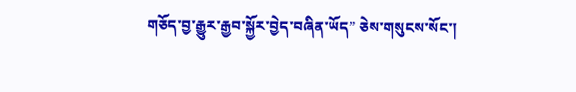གཅོད་བྱ་རྒྱུར་རྒྱབ་སྐྱོར་བྱེད་བཞིན་ཡོད” ཅེས་གསུངས་སོང་།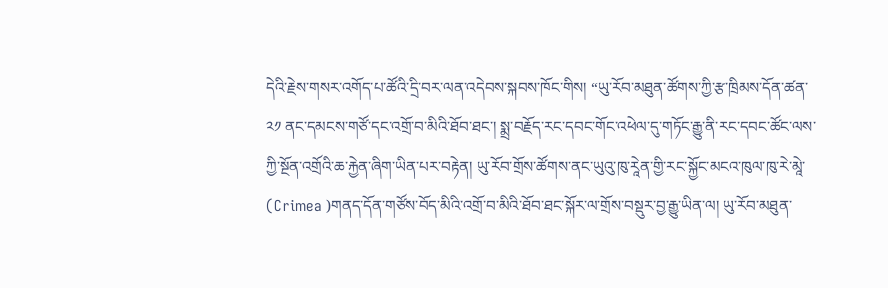དེའི་རྗེས་གསར་འགོད་པ་ཚོའི་དྲི་བར་ལན་འདེབས་སྐབས་ཁོང་གིས། “ཡུ་རོབ་མཐུན་ཚོགས་ཀྱི་རྩ་ཁྲིམས་དོན་ཚན་ ༢༡ ནང་དམངས་གཙོ་དང་འགྲོ་བ་མིའི་ཐོབ་ཐང་། སྨྲ་བརྗོད་རང་དབང་གོང་འཕེལ་དུ་གཏོང་རྒྱུ་ནི་རང་དབང་ཚོང་ལས་ཀྱི་སྔོན་འགྲོའི་ཆ་རྐྱེན་ཞིག་ཡིན་པར་བརྟེན། ཡུ་རོབ་གྲོས་ཚོགས་ནང་ཡུའུ་ཁུ་རཱེན་གྱི་རང་སྐྱོང་མངའ་ཁུལ་ཁུ་རེ་མཱེ་ (Crimea )གནད་དོན་གཙོས་བོད་མིའི་འགྲོ་བ་མིའི་ཐོབ་ཐང་སྐོར་ལ་གྲོས་བསྡུར་བྱ་རྒྱུ་ཡིན་ལ། ཡུ་རོབ་མཐུན་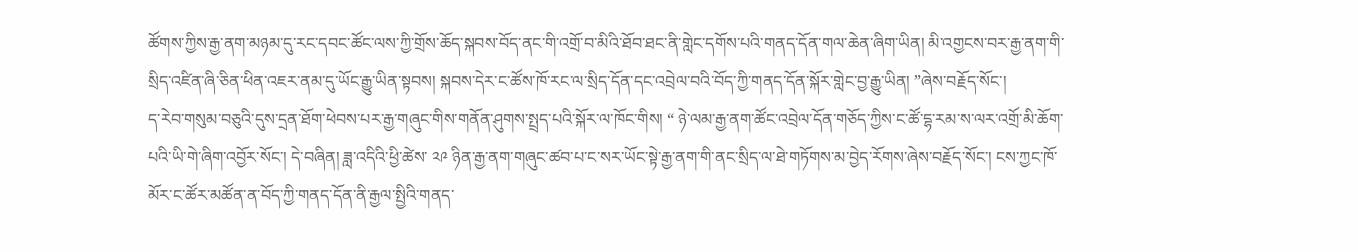ཚོགས་ཀྱིས་རྒྱ་ནག་མཉམ་དུ་རང་དབང་ཚོང་ལས་ཀྱི་གྲོས་ཆོད་སྐབས་བོད་ནང་གི་འགྲོ་བ་མིའི་ཐོབ་ཐང་ནི་གླེང་དགོས་པའི་གནད་དོན་གལ་ཆེན་ཞིག་ཡིན། མི་འགྱངས་བར་རྒྱ་ནག་གི་སྲིད་འཛིན་ཞི་ཅིན་ཕིན་འཇར་ནམ་དུ་ཡོང་རྒྱུ་ཡིན་སྟབས། སྐབས་དེར་ང་ཚོས་ཁོ་རང་ལ་སྲིད་དོན་དང་འབྲེལ་བའི་བོད་ཀྱི་གནད་དོན་སྐོར་གླེང་བྱ་རྒྱུ་ཡིན། ”ཞེས་བརྗོད་སོང་།
ད་རེབ་གསུམ་བཅུའི་དུས་དྲན་ཐོག་ཕེབས་པར་རྒྱ་གཞུང་གིས་གནོན་ཤུགས་སྤྲད་པའི་སྐོར་ལ་ཁོང་གིས། “ ཉེ་ལམ་རྒྱ་ནག་ཚོང་འབྲེལ་དོན་གཅོད་ཀྱིས་ང་ཚོ་དྷ་རམ་ས་ལར་འགྲོ་མི་ཆོག་པའི་ཡི་གེ་ཞིག་འབྱོར་སོང་། དེ་བཞིན། ཟླ་འདིའི་ཕྱི་ཚེས་ ༢༩ ཉིན་རྒྱ་ནག་གཞུང་ཚབ་པ་ང་སར་ཡོང་སྟེ་རྒྱ་ནག་གི་ནང་སྲིད་ལ་ཐེ་གཏོགས་མ་བྱེད་རོགས་ཞེས་བརྗོད་སོང་། ངས་ཀྱང་ཁོ་མོར་ང་ཚོར་མཚོན་ན་བོད་ཀྱི་གནད་དོན་ནི་རྒྱལ་སྤྱིའི་གནད་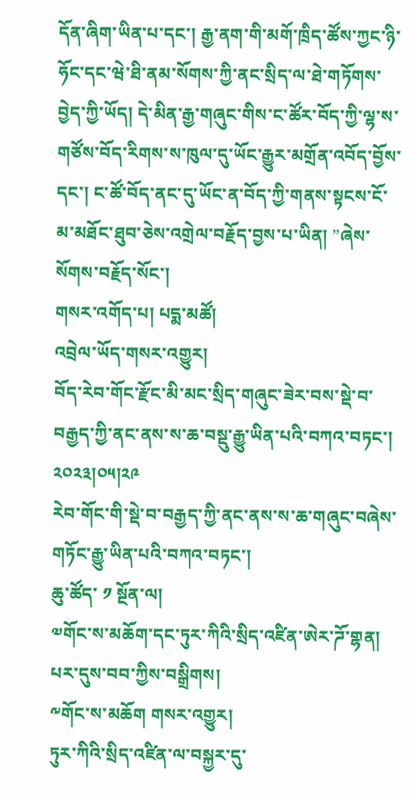དོན་ཞིག་ཡིན་པ་དང་། རྒྱ་ནག་གི་མགོ་ཁྲིད་ཚོས་ཀྱང་ཉི་ཧོང་དང་ཝེ་ཐི་ནམ་སོགས་ཀྱི་ནང་སྲིད་ལ་ཐེ་གཏོགས་བྱེད་ཀྱི་ཡོད། དེ་མིན་རྒྱ་གཞུང་གིས་ང་ཚོར་བོད་ཀྱི་ལྷ་ས་གཙོས་བོད་རིགས་ས་ཁུལ་དུ་ཡོང་རྒྱུར་མགྲོན་འབོད་བྱོས་དང་། ང་ཚོ་བོད་ནང་དུ་ཡོང་ན་བོད་ཀྱི་གནས་སྟངས་ངོ་མ་མཐོང་ཐུབ་ཅེས་འགྲེལ་བརྗོད་བྱས་པ་ཡིན། ”ཞེས་སོགས་བརྗོད་སོང་།
གསར་འགོད་པ། པདྨ་མཚོ།
འབྲེལ་ཡོད་གསར་འགྱུར།
བོད་རེབ་གོང་རྫོང་མི་མང་སྲིད་གཞུང་ཟེར་བས་སྡེ་བ་བརྒྱད་ཀྱི་ནང་ནས་ས་ཆ་བསྡུ་རྒྱུ་ཡིན་པའི་བཀའ་བཏང་། ༢༠༢༣།༠༥།༢༩
རེབ་གོང་གི་སྡེ་བ་བརྒྱད་ཀྱི་ནང་ནས་ས་ཆ་གཞུང་བཞེས་གཏོང་རྒྱུ་ཡིན་པའི་བཀའ་བཏང་།
ཆུ་ཚོད་ ༡ སྔོན་ལ།
༧གོང་ས་མཆོག་དང་ཏུར་ཀིའི་སྲིད་འཛིན་ཨེར་ཌོ་གྷན། པར་དུས་བབ་ཀྱིས་བསྒྲིགས།
༸གོང་ས་མཆོག གསར་འགྱུར།
ཏུར་ཀིའི་སྲིད་འཛིན་ལ་བསྐྱར་དུ་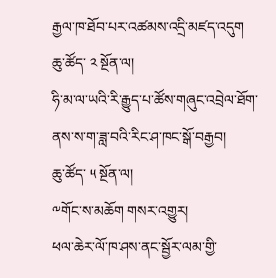རྒྱལ་ཁ་ཐོབ་པར་འཚམས་འདྲི་མཛད་འདུག
ཆུ་ཚོད་ ༢ སྔོན་ལ།
ཧི་མ་ལ་ཡའི་རི་རྒྱུད་པ་ཚོས་གཞུང་འབྲེལ་ཐོག་ནས་ས་ག་ཟླ་བའི་རིང་ཤ་ཁང་སྒོ་བརྒྱབ།
ཆུ་ཚོད་ ༥ སྔོན་ལ།
༸གོང་ས་མཆོག གསར་འགྱུར།
ཕལ་ཆེར་ལོ་ཁ་ཤས་ནང་སྦྱོར་ལམ་གྱི་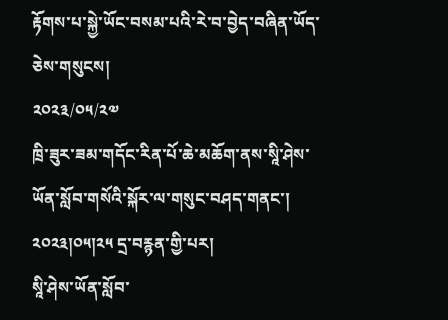རྟོགས་པ་སྐྱེ་ཡོང་བསམ་པའི་རེ་བ་བྱེད་བཞིན་ཡོད་ཅེས་གསུངས།
༢༠༢༣/༠༥/༢༧
ཁྲི་ཟུར་ཟམ་གདོང་རིན་པོ་ཆེ་མཆོག་ནས་སཱི་ཤེས་ཡོན་སློབ་གསོའི་སྐོར་ལ་གསུང་བཤད་གནང་། ༢༠༢༣།༠༥།༢༥ དྲ་བརྙན་གྱི་པར།
སཱི་ཤེས་ཡོན་སློབ་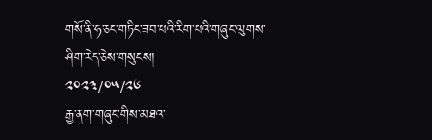གསོ་ནི་ཧ་ཅང་གཏིང་ཟབ་པའི་རིག་པའི་གཞུང་ལུགས་ཤིག་རེད་ཅེས་གསུངས།
༢༠༢༣/༠༥/༢༦
རྒྱ་ནག་གཞུང་གིས་མཐའ་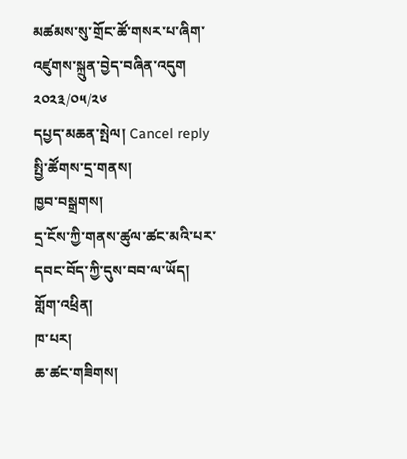མཚམས་སུ་གྲོང་ཚོ་གསར་པ་ཞིག་འཛུགས་སྐྲུན་བྱེད་བཞིན་འདུག
༢༠༢༣/༠༥/༢༦
དཔྱད་མཆན་སྤེལ། Cancel reply
སྤྱི་ཚོགས་དྲ་གནས།
ཁྱབ་བསྒྲགས།
དྲ་ངོས་ཀྱི་གནས་ཚུལ་ཚང་མའི་པར་དབང་བོད་ཀྱི་དུས་བབ་ལ་ཡོད།
གློག་འཕྲིན།
ཁ་པར།
ཆ་ཚང་གཟིགས།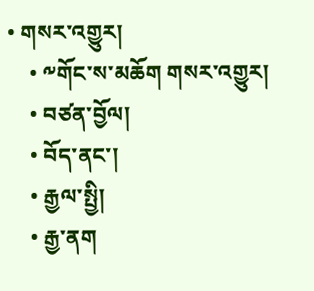• གསར་འགྱུར།
    • ༸གོང་ས་མཆོག གསར་འགྱུར།
    • བཙན་བྱོལ།
    • བོད་ནང་།
    • རྒྱལ་སྤྱི།
    • རྒྱ་ནག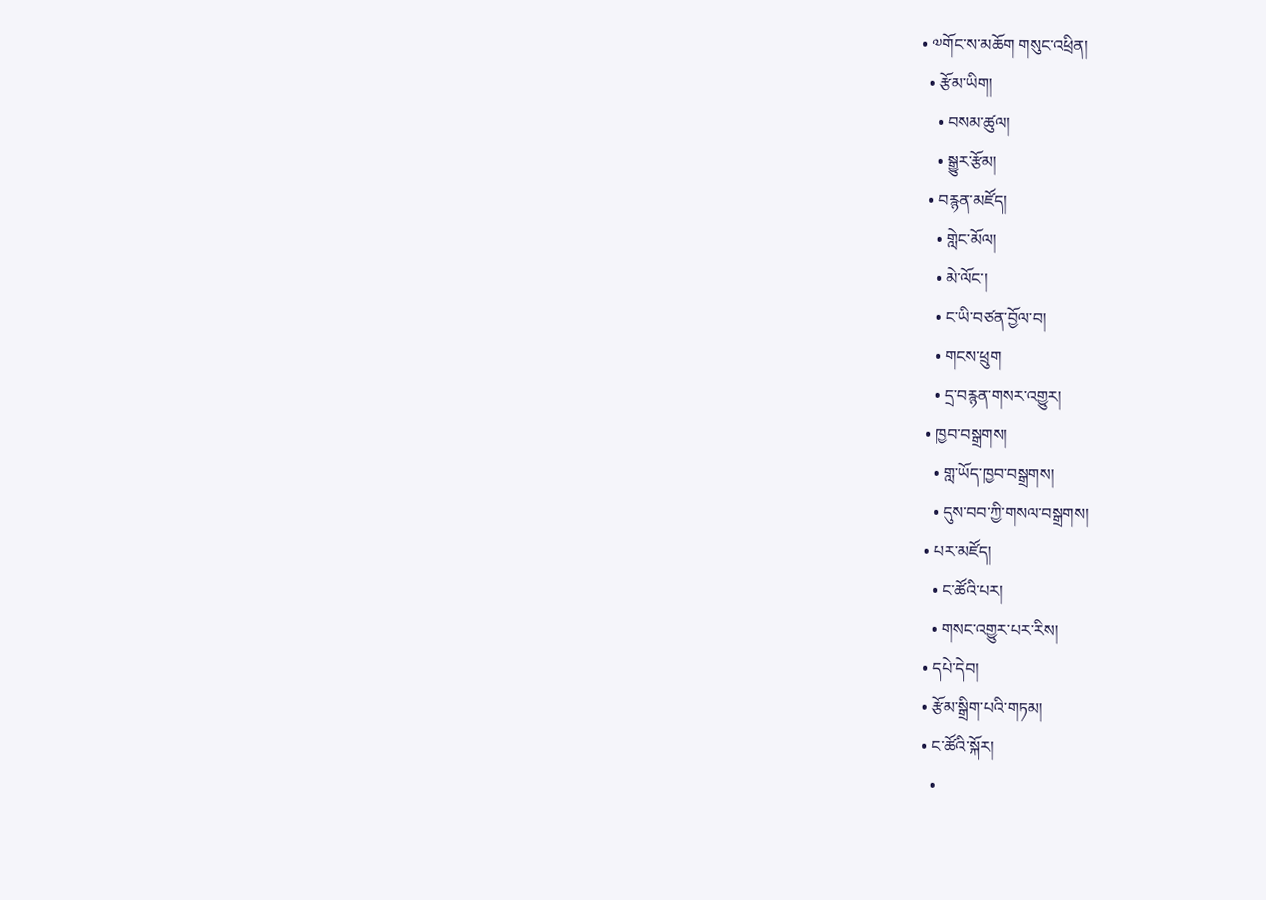• ༧གོང་ས་མཆོག གསུང་འཕྲིན།
  • རྩོམ་ཡིག།
    • བསམ་ཚུལ།
    • སྒྱུར་རྩོམ།
  • བརྙན་མཛོད།
    • གླེང་མོལ།
    • མེ་ལོང་།
    • ང་ཡི་བཙན་བྱོལ་བ།
    • གངས་ཕྲུག
    • དྲ་བརྙན་གསར་འགྱུར།
  • ཁྱབ་བསྒྲགས།
    • གླ་ཡོད་ཁྱབ་བསྒྲགས།
    • དུས་བབ་ཀྱི་གསལ་བསྒྲགས།
  • པར་མཛོད།
    • ང་ཚོའི་པར།
    • གསང་འགྱུར་པར་རིས།
  • དཔེ་དེབ།
  • རྩོམ་སྒྲིག་པའི་གཏམ།
  • ང་ཚོའི་སྐོར།
    •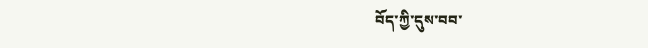བོད་ཀྱི་དུས་བབ་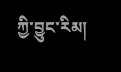ཀྱི་བྱུང་རིམ།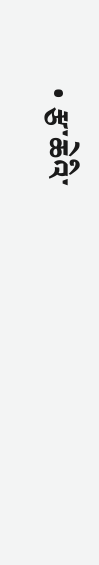• རྩ་ཆེའི་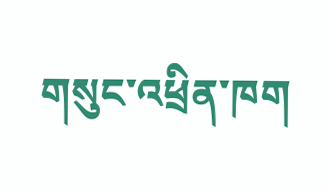གསུང་འཕྲིན་ཁག